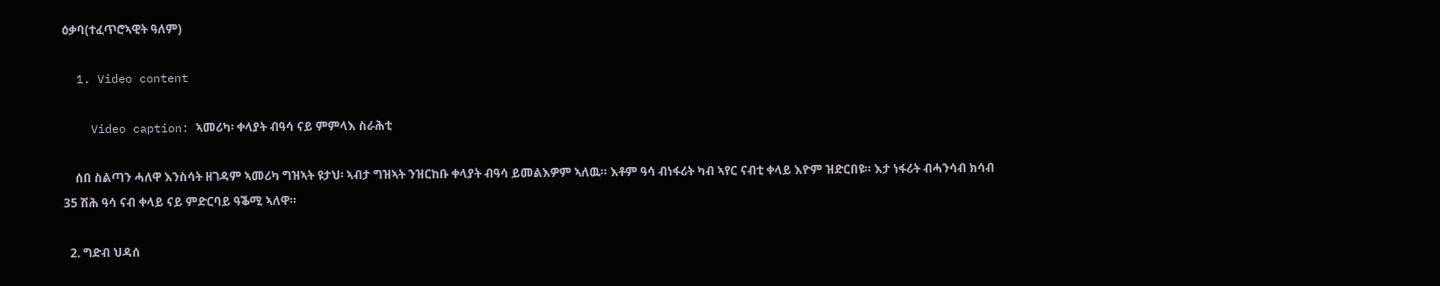ዕቃባ(ተፈጥሮኣዊት ዓለም)

  1. Video content

    Video caption: ኣመሪካ፡ ቀላያት ብዓሳ ናይ ምምላእ ስራሕቲ

    ሰበ ስልጣን ሓለዋ እንስሳት ዘገዳም ኣመሪካ ግዝኣት ዩታህ፡ ኣብታ ግዝኣት ንዝርከቡ ቀላያት ብዓሳ ይመልእዎም ኣለዉ። እቶም ዓሳ ብነፋሪት ካብ ኣየር ናብቲ ቀላይ እዮም ዝድርበዩ። እታ ነፋሪት ብሓንሳብ ክሳብ 35 ሽሕ ዓሳ ናብ ቀላይ ናይ ምድርባይ ዓቕሚ ኣለዋ።

  2. ግድብ ህዳሰ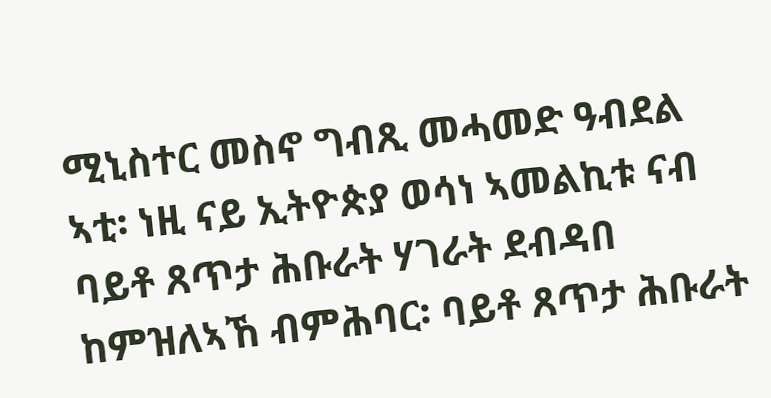ሚኒስተር መስኖ ግብጺ መሓመድ ዓብደል ኣቲ፡ ነዚ ናይ ኢትዮጵያ ወሳነ ኣመልኪቱ ናብ ባይቶ ጸጥታ ሕቡራት ሃገራት ደብዳበ ከምዝለኣኸ ብምሕባር፡ ባይቶ ጸጥታ ሕቡራት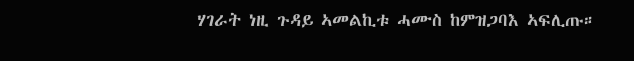ሃገራት ነዚ ጉዳይ ኣመልኪቱ ሓሙስ ከምዝጋባእ ኣፍሊጡ።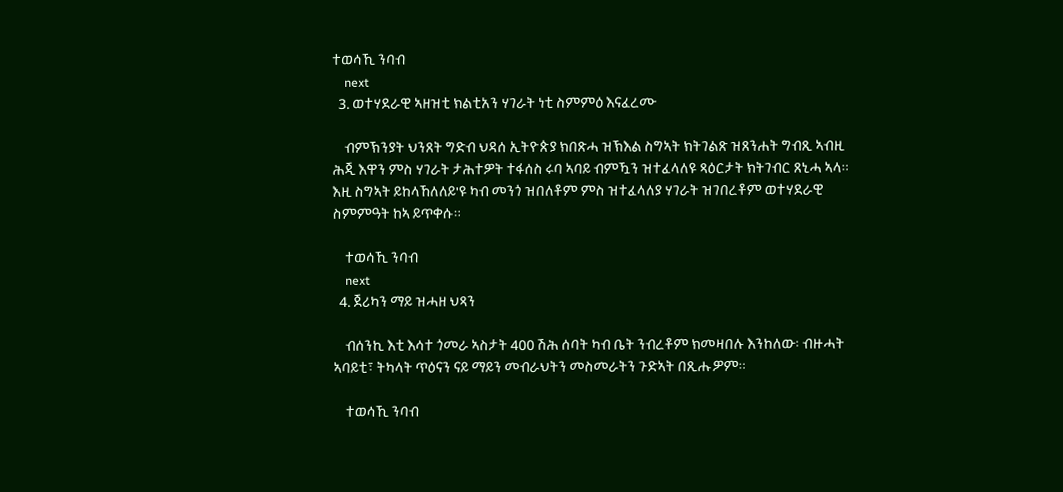ተወሳኺ ንባብ
    next
  3. ወተሃደራዊ ኣዘዝቲ ክልቲአን ሃገራት ነቲ ስምምዕ እናፈረሙ

    ብምኽንያት ህንጸት ግድብ ህዳሰ ኢትዮጵያ ክበጽሓ ዝኽእል ስግኣት ክትገልጽ ዝጸንሐት ግብጺ ኣብዚ ሕጂ እዋን ምስ ሃገራት ታሕተዎት ተፋሰስ ሩባ ኣባይ ብምዃን ዝተፈላለዩ ጻዕርታት ክትገብር ጸኒሓ ኣላ። እዚ ስግኣት ይከላኸለለይ'ዩ ካብ መንጎ ዝበለቶም ምስ ዝተፈላለያ ሃገራት ዝገበረቶም ወተሃደራዊ ስምምዓት ከኣ ይጥቀሱ።

    ተወሳኺ ንባብ
    next
  4. ጀሪካን ማይ ዝሓዘ ህጻን

    ብሰንኪ እቲ እሳተ ጎመራ ኣስታት 400 ሽሕ ሰባት ካብ ቤት ንብረቶም ክመዛበሉ እንከለው፡ ብዙሓት ኣባይቲ፣ ትካላት ጥዕናን ናይ ማይን መብራህትን መስመራትን ጉድኣት በጺሑዎም።

    ተወሳኺ ንባብ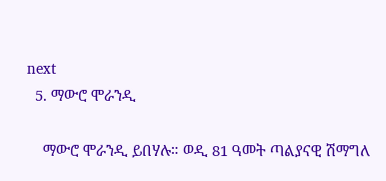next
  5. ማውሮ ሞራንዲ

    ማውሮ ሞራንዲ ይበሃሉ። ወዲ 81 ዓመት ጣልያናዊ ሽማግለ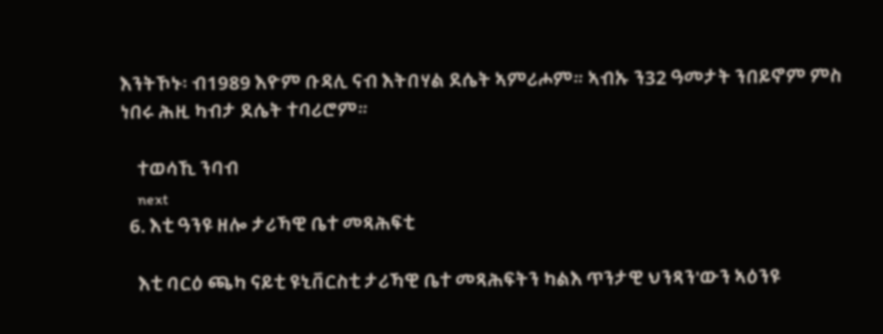እንትኾኑ፡ ብ1989 እዮም ቡዳሊ ናብ እትበሃል ደሴት ኣምሪሖም። ኣብኡ ን32 ዓመታት ንበይኖም ምስ ነበሩ ሕዚ ካብታ ደሴት ተባሪሮም።

    ተወሳኺ ንባብ
    next
  6. እቲ ዓንዩ ዘሎ ታሪኻዊ ቤተ መጻሕፍቲ

    እቲ ባርዕ ጫካ ናይቲ ዩኒቨርስቲ ታሪኻዊ ቤተ መጻሕፍትን ካልእ ጥንታዊ ህንጻን'ውን ኣዕንዩ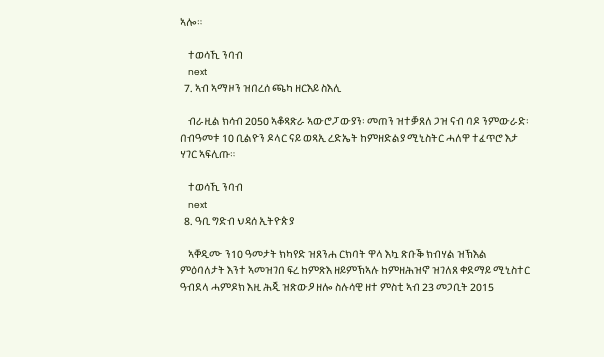ኣሎ።

    ተወሳኺ ንባብ
    next
  7. ኣብ ኣማዞን ዝበረሰ ጫካ ዘርእይ ስእሊ

    ብራዚል ክሳብ 2050 ኣቆጻጽራ ኣውሮፓውያን፡ መጠን ዝተቓጸለ ጋዝ ናብ ባዶ ንምውራድ፡ በብዓመቱ 10 ቢልዮን ዶላር ናይ ወጻኢ ረድኤት ከምዘድልያ ሚኒስትር ሓለዋ ተፈጥሮ እታ ሃገር ኣፍሊጡ።

    ተወሳኺ ንባብ
    next
  8. ዓቢ ግድብ ህዳሰ ኢትዮጵያ

    ኣቐዲሙ ን10 ዓመታት ክካየድ ዝጸንሐ ርክባት ዋላ እኳ ጽቡቕ ክብሃል ዝኽእል ምዕባለታት እንተ ኣመዝገበ ፍረ ከምጽእ ዘይምኽኣሉ ከምዘሕዝኖ ዝገለጸ ቀደማይ ሚኒስተር ዓብደላ ሓምዶክ እዚ ሕጂ ዝጽውዖ ዘሎ ስሉሳዊ ዘተ ምስቲ ኣብ 23 መጋቢት 2015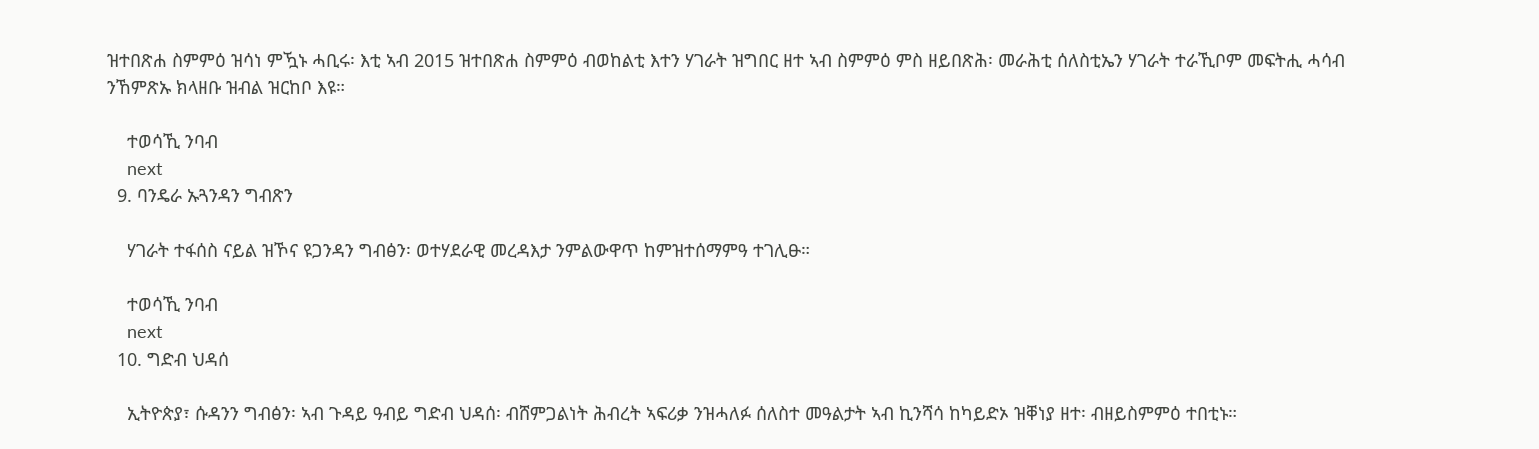ዝተበጽሐ ስምምዕ ዝሳነ ምዃኑ ሓቢሩ፡ እቲ ኣብ 2015 ዝተበጽሐ ስምምዕ ብወከልቲ እተን ሃገራት ዝግበር ዘተ ኣብ ስምምዕ ምስ ዘይበጽሕ፡ መራሕቲ ሰለስቲኤን ሃገራት ተራኺቦም መፍትሒ ሓሳብ ንኸምጽኡ ክላዘቡ ዝብል ዝርከቦ እዩ።

    ተወሳኺ ንባብ
    next
  9. ባንዴራ ኡጓንዳን ግብጽን

    ሃገራት ተፋሰስ ናይል ዝኾና ዩጋንዳን ግብፅን፡ ወተሃደራዊ መረዳእታ ንምልውዋጥ ከምዝተሰማምዓ ተገሊፁ።

    ተወሳኺ ንባብ
    next
  10. ግድብ ህዳሰ

    ኢትዮጵያ፣ ሱዳንን ግብፅን፡ ኣብ ጉዳይ ዓብይ ግድብ ህዳሰ፡ ብሸምጋልነት ሕብረት ኣፍሪቃ ንዝሓለፉ ሰለስተ መዓልታት ኣብ ኪንሻሳ ከካይድኦ ዝቐነያ ዘተ፡ ብዘይስምምዕ ተበቲኑ።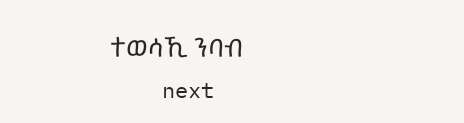ተወሳኺ ንባብ
    next